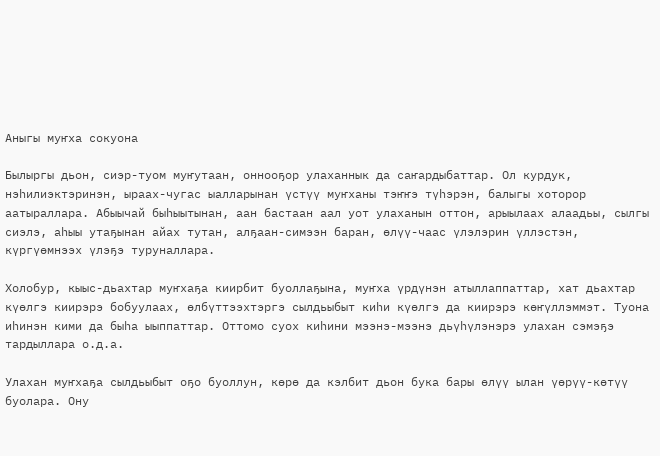Аныгы муҥха сокуона

Былыргы дьон, сиэр-туом муҥутаан, оннооҕор улаханнык да саҥардыбаттар. Ол курдук, нэһилиэктэринэн, ыраах-чугас ыалларынан үстүү муҥханы тэҥҥэ түһэрэн, балыгы хоторор аатыраллара. Абыычай быһыытынан, аан бастаан аал уот улаханын оттон, арыылаах алаадьы, сылгы сиэлэ, аһыы утаҕынан айах тутан, алҕаан-симээн баран, өлүү-чаас үлэлэрин үллэстэн, күргүөмнээх үлэҕэ туруналлара.

Холобур, кыыс-дьахтар муҥхаҕа киирбит буоллаҕына, муҥха үрдүнэн атыллаппаттар, хат дьахтар күөлгэ киирэрэ бобуулаах, өлбүттээхтэргэ сылдьыбыт киһи күөлгэ да киирэрэ көҥүллэммэт. Туона иһинэн кими да быһа ыыппаттар. Оттомо суох киһини мээнэ-мээнэ дьүһүлэнэрэ улахан сэмэҕэ тардыллара о.д.а.

Улахан муҥхаҕа сылдьыбыт оҕо буоллун, көрө да кэлбит дьон бука бары өлүү ылан үөрүү-көтүү буолара. Ону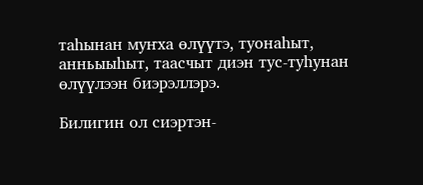таһынан муҥха өлүүтэ, туонаһыт, анньыыһыт, таасчыт диэн тус-туһунан өлүүлээн биэрэллэрэ.

Билигин ол сиэртэн-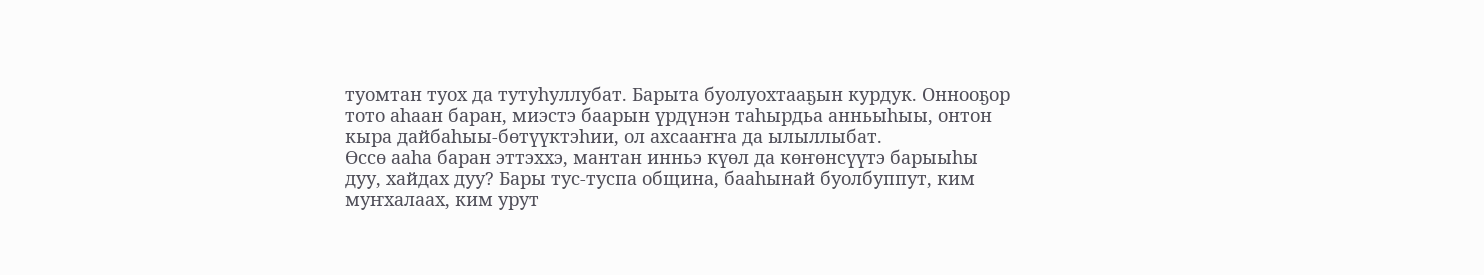туомтан туох да тутуһуллубат. Барыта буолуохтааҕын курдук. Оннооҕор тото аһаан баран, миэстэ баарын үрдүнэн таһырдьа анньыһыы, онтон кыра дайбаһыы-бөтүүктэһии, ол ахсааҥҥа да ылыллыбат.
Өссө ааһа баран эттэххэ, мантан инньэ күөл да көҥөнсүүтэ барыыһы дуу, хайдах дуу? Бары тус-туспа община, бааһынай буолбуппут, ким муҥхалаах, ким урут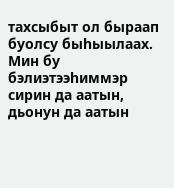тахсыбыт ол быраап буолсу быһыылаах. Мин бу бэлиэтээһиммэр сирин да аатын, дьонун да аатын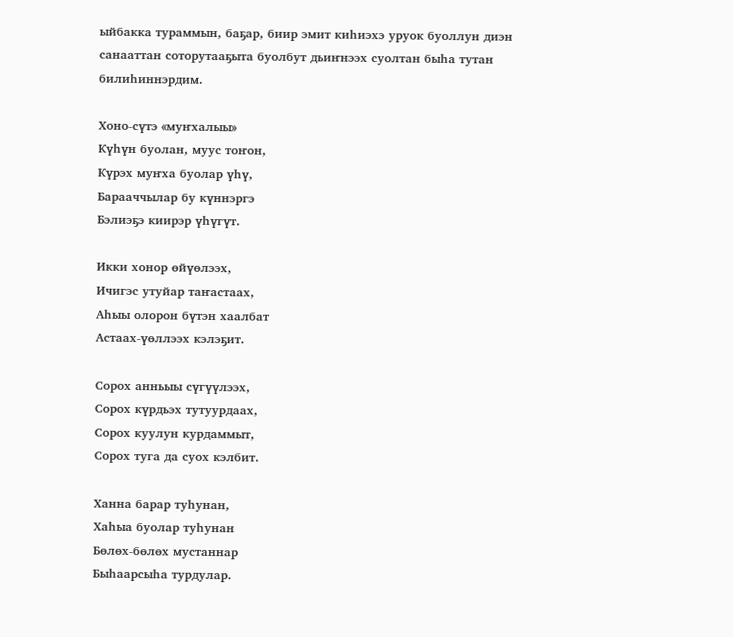ыйбакка тураммын, баҕар, биир эмит киһиэхэ уруок буоллун диэн санааттан соторутааҕыта буолбут дьиҥнээх суолтан быһа тутан билиһиннэрдим.

Хоно-сүтэ «муҥхалыы»
Күһүн буолан, муус тоҥон,
Күрэх муҥха буолар үһү,
Барааччылар бу күннэргэ
Бэлиэҕэ киирэр үһүгүт.

Икки хонор өйүөлээх,
Ичигэс утуйар таҥастаах,
Аһыы олорон бүтэн хаалбат
Астаах-үөллээх кэлэҕит.

Сорох анньыы сүгүүлээх,
Сорох күрдьэх тутуурдаах,
Сорох куулун курдаммыт,
Сорох туга да суох кэлбит.

Ханна барар туһунан,
Хаһыа буолар туһунан
Бөлөх-бөлөх мустаннар
Быһаарсыһа турдулар.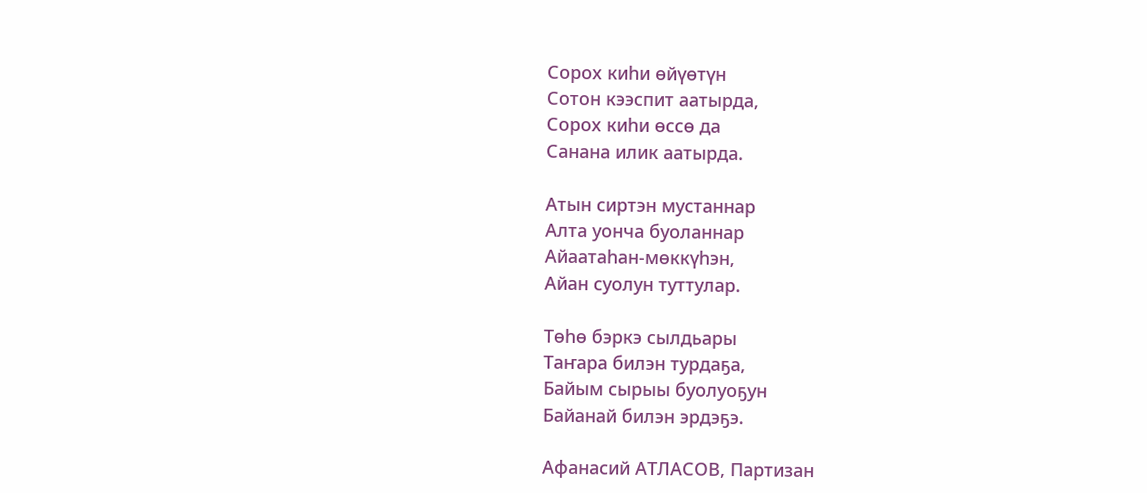Сорох киһи өйүөтүн
Сотон кээспит аатырда,
Сорох киһи өссө да
Санана илик аатырда.

Атын сиртэн мустаннар
Алта уонча буоланнар
Айаатаһан-мөккүһэн,
Айан суолун туттулар.

Төһө бэркэ сылдьары
Таҥара билэн турдаҕа,
Байым сырыы буолуоҕун
Байанай билэн эрдэҕэ.

Афанасий АТЛАСОВ, Партизан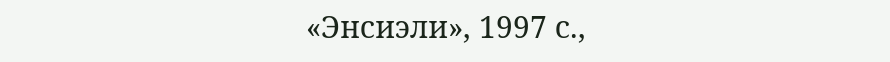«Энсиэли», 1997 с.,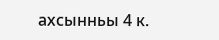ахсынньы 4 к.